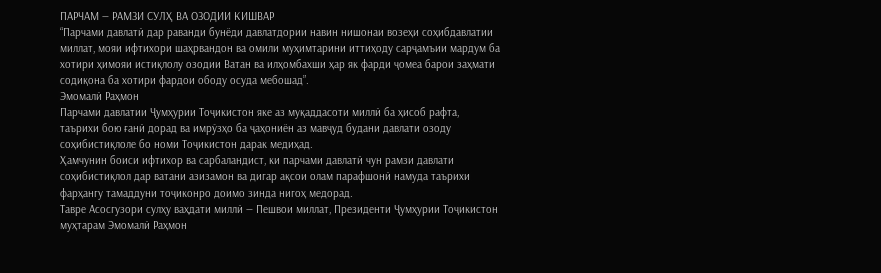ПАРЧАМ — РАМЗИ СУЛҲ ВА ОЗОДИИ КИШВАР
“Парчами давлатӣ дар раванди бунёди давлатдории навин нишонаи возеҳи соҳибдавлатии миллат, мояи ифтихори шаҳрвандон ва омили муҳимтарини иттиҳоду сарҷамъии мардум ба хотири ҳимояи истиқлолу озодии Ватан ва илҳомбахши ҳар як фарди ҷомеа барои заҳмати содиқона ба хотири фардои ободу осуда мебошад”.
Эмомалӣ Раҳмон
Парчами давлатии Ҷумҳурии Тоҷикистон яке аз муқаддасоти миллӣ ба ҳисоб рафта, таърихи бою ғанӣ дорад ва имрӯзҳо ба ҷаҳониён аз мавҷуд будани давлати озоду соҳибистиқлоле бо номи Тоҷикистон дарак медиҳад.
Ҳамчунин боиси ифтихор ва сарбаландист, ки парчами давлатӣ чун рамзи давлати соҳибистиқлол дар ватани азизамон ва дигар ақсои олам парафшонӣ намуда таърихи фарҳангу тамаддуни тоҷиконро доимо зинда нигоҳ медорад.
Тавре Асосгузори сулҳу ваҳдати миллӣ — Пешвои миллат, Президенти Ҷумҳурии Тоҷикистон муҳтарам Эмомалӣ Раҳмон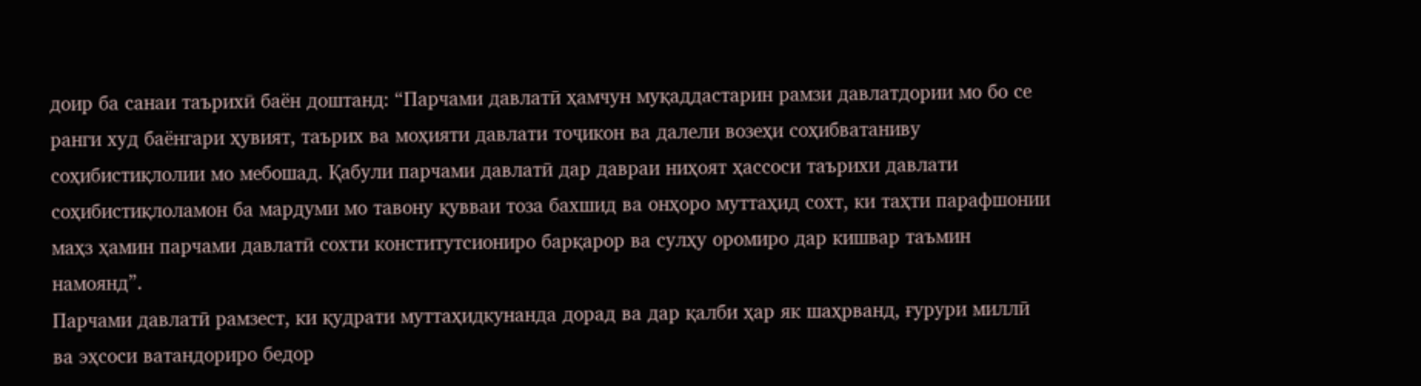доир ба санаи таърихӣ баён доштанд: “Парчами давлатӣ ҳамчун муқаддастарин рамзи давлатдории мо бо се ранги худ баёнгари ҳувият, таърих ва моҳияти давлати тоҷикон ва далели возеҳи соҳибватаниву соҳибистиқлолии мо мебошад. Қабули парчами давлатӣ дар давраи ниҳоят ҳассоси таърихи давлати соҳибистиқлоламон ба мардуми мо тавону қувваи тоза бахшид ва онҳоро муттаҳид сохт, ки таҳти парафшонии маҳз ҳамин парчами давлатӣ сохти конститутсиониро барқарор ва сулҳу оромиро дар кишвар таъмин намоянд”.
Парчами давлатӣ рамзест, ки қудрати муттаҳидкунанда дорад ва дар қалби ҳар як шаҳрванд, ғурури миллӣ ва эҳсоси ватандориро бедор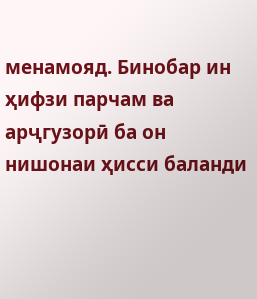менамояд. Бинобар ин ҳифзи парчам ва арҷгузорӣ ба он нишонаи ҳисси баланди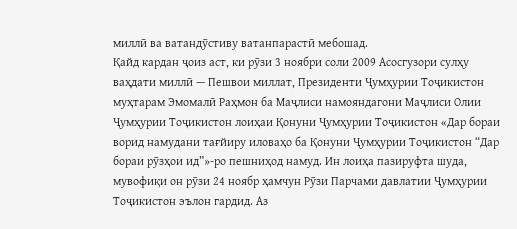миллӣ ва ватандӯстиву ватанпарастӣ мебошад.
Қайд кардан ҷоиз аст, ки рӯзи 3 ноябри соли 2009 Асосгузори сулҳу ваҳдати миллӣ — Пешвои миллат, Президенти Ҷумҳурии Тоҷикистон муҳтарам Эмомалӣ Раҳмон ба Маҷлиси намояндагони Маҷлиси Олии Ҷумҳурии Тоҷикистон лоиҳаи Қонуни Ҷумҳурии Тоҷикистон «Дар бораи ворид намудани тағйиру иловаҳо ба Қонуни Ҷумҳурии Тоҷикистон “Дар бораи рӯзҳои ид”»-ро пешниҳод намуд. Ин лоиҳа пазируфта шуда, мувофиқи он рӯзи 24 ноябр ҳамчун Рӯзи Парчами давлатии Ҷумҳурии Тоҷикистон эълон гардид. Аз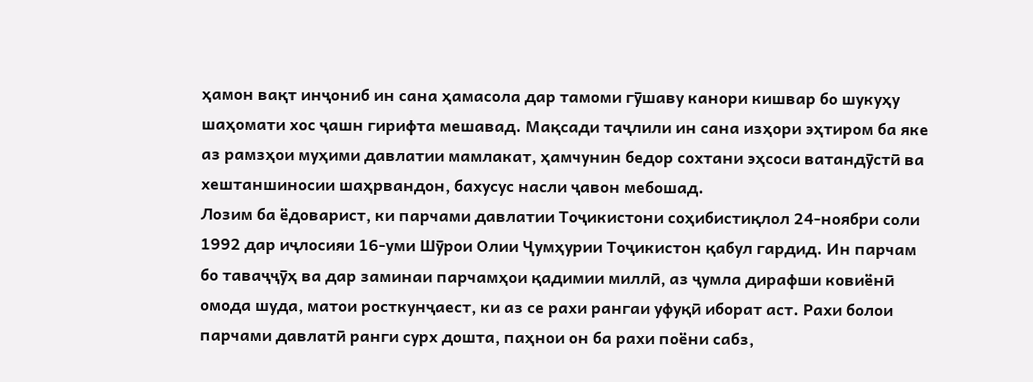ҳамон вақт инҷониб ин сана ҳамасола дар тамоми гӯшаву канори кишвар бо шукуҳу шаҳомати хос ҷашн гирифта мешавад. Мақсади таҷлили ин сана изҳори эҳтиром ба яке аз рамзҳои муҳими давлатии мамлакат, ҳамчунин бедор сохтани эҳсоси ватандӯстӣ ва хештаншиносии шаҳрвандон, бахусус насли ҷавон мебошад.
Лозим ба ёдоварист, ки парчами давлатии Тоҷикистони соҳибистиқлол 24-ноябри соли 1992 дар иҷлосияи 16-уми Шӯрои Олии Ҷумҳурии Тоҷикистон қабул гардид. Ин парчам бо таваҷҷӯҳ ва дар заминаи парчамҳои қадимии миллӣ, аз ҷумла дирафши ковиёнӣ омода шуда, матои росткунҷаест, ки аз се рахи рангаи уфуқӣ иборат аст. Рахи болои парчами давлатӣ ранги сурх дошта, паҳнои он ба рахи поёни сабз,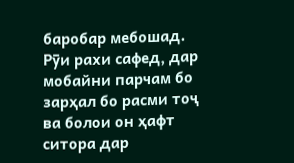баробар мебошад. Рӯи рахи сафед, дар мобайни парчам бо зарҳал бо расми тоҷ ва болои он ҳафт ситора дар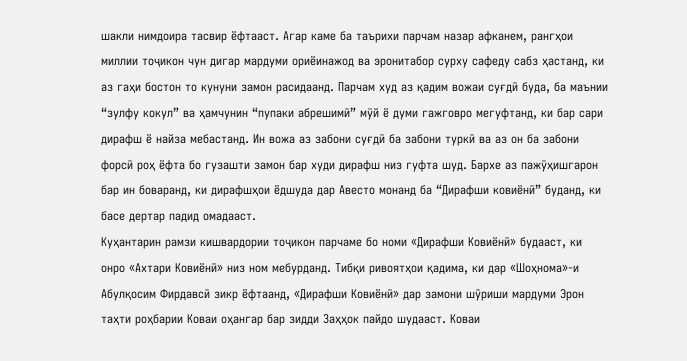шакли нимдоира тасвир ёфтааст. Агар каме ба таърихи парчам назар афканем, рангҳои миллии тоҷикон чун дигар мардуми ориёинажод ва эронитабор сурху сафеду сабз ҳастанд, ки аз гаҳи бостон то кунуни замон расидаанд. Парчам худ аз қадим вожаи суғдӣ буда, ба маънии “зулфу кокул” ва ҳамчунин “пупаки абрешимӣ” мӯй ё думи гажговро мегуфтанд, ки бар сари дирафш ё найза мебастанд. Ин вожа аз забони суғдӣ ба забони туркӣ ва аз он ба забони форсӣ роҳ ёфта бо гузашти замон бар худи дирафш низ гуфта шуд. Бархе аз пажӯҳишгарон бар ин боваранд, ки дирафшҳои ёдшуда дар Авесто монанд ба “Дирафши ковиёнӣ” буданд, ки басе дертар падид омадааст.
Куҳантарин рамзи кишвардории тоҷикон парчаме бо номи «Дирафши Ковиёнӣ» будааст, ки онро «Ахтари Ковиёнӣ» низ ном мебурданд. Тибқи ривоятҳои қадима, ки дар «Шоҳнома»-и Абулқосим Фирдавсӣ зикр ёфтаанд, «Дирафши Ковиёнӣ» дар замони шӯриши мардуми Эрон таҳти роҳбарии Коваи оҳангар бар зидди Заҳҳок пайдо шудааст. Коваи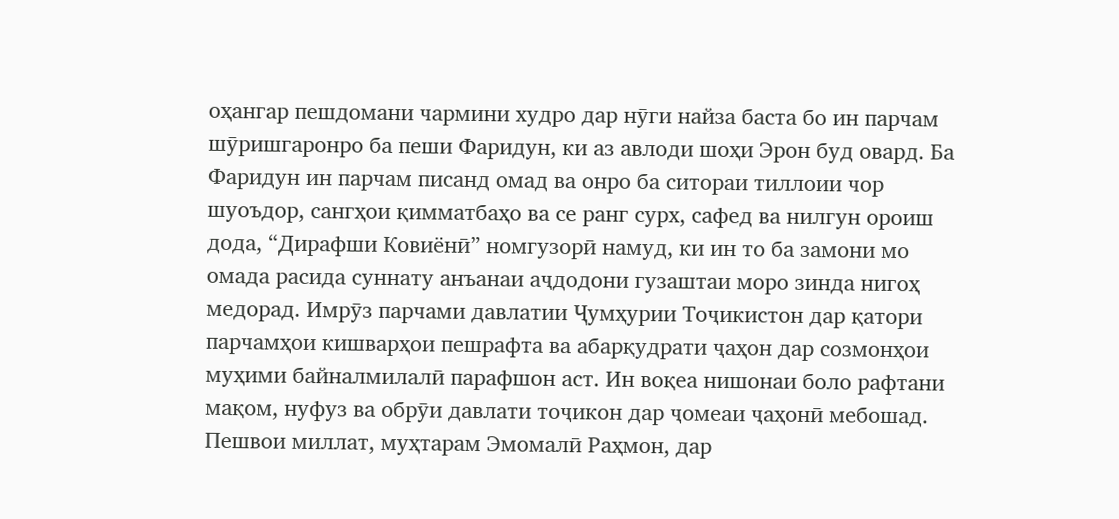оҳангар пешдомани чармини худро дар нӯги найза баста бо ин парчам шӯришгаронро ба пеши Фаридун, ки аз авлоди шоҳи Эрон буд овард. Ба Фаридун ин парчам писанд омад ва онро ба ситораи тиллоии чор шуоъдор, сангҳои қимматбаҳо ва се ранг сурх, сафед ва нилгун ороиш дода, “Дирафши Ковиёнӣ” номгузорӣ намуд, ки ин то ба замони мо омада расида суннату анъанаи аҷдодони гузаштаи моро зинда нигоҳ медорад. Имрӯз парчами давлатии Ҷумҳурии Тоҷикистон дар қатори парчамҳои кишварҳои пешрафта ва абарқудрати ҷаҳон дар созмонҳои муҳими байналмилалӣ парафшон аст. Ин воқеа нишонаи боло рафтани мақом, нуфуз ва обрӯи давлати тоҷикон дар ҷомеаи ҷаҳонӣ мебошад.
Пешвои миллат, муҳтарам Эмомалӣ Раҳмон, дар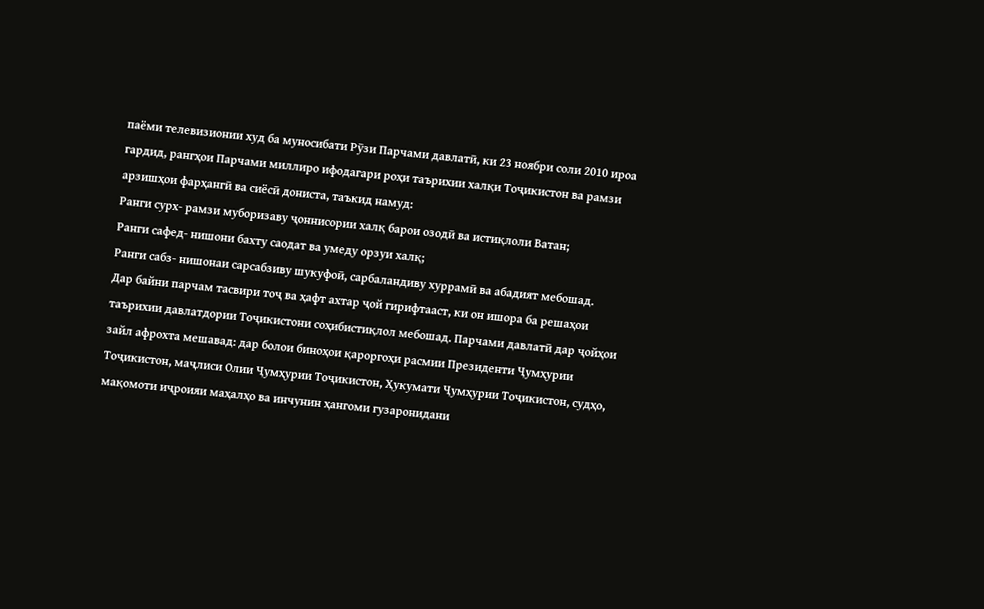паёми телевизионии худ ба муносибати Рӯзи Парчами давлатӣ, ки 23 ноябри соли 2010 ироа гардид, рангҳои Парчами миллиро ифодагари роҳи таърихии халқи Тоҷикистон ва рамзи арзишҳои фарҳангӣ ва сиёсӣ дониста, таъкид намуд:
Ранги сурх- рамзи муборизаву ҷоннисории халқ барои озодӣ ва истиқлоли Ватан;
Ранги сафед- нишони бахту саодат ва умеду орзуи халқ;
Ранги сабз- нишонаи сарсабзиву шукуфоӣ, сарбаландиву хуррамӣ ва абадият мебошад.
Дар байни парчам тасвири тоҷ ва ҳафт ахтар ҷой гирифтааст, ки он ишора ба решаҳои таърихии давлатдории Тоҷикистони соҳибистиқлол мебошад. Парчами давлатӣ дар ҷойҳои зайл афрохта мешавад: дар болои биноҳои қароргоҳи расмии Президенти Ҷумҳурии Тоҷикистон, маҷлиси Олии Ҷумҳурии Тоҷикистон, Ҳукумати Ҷумҳурии Тоҷикистон, судҳо, мақомоти иҷроияи маҳалҳо ва инчунин ҳангоми гузаронидани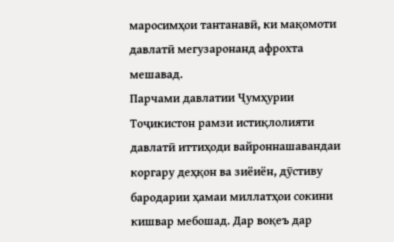маросимҳои тантанавӣ, ки мақомоти давлатӣ мегузаронанд афрохта мешавад.
Парчами давлатии Ҷумҳурии Тоҷикистон рамзи истиқлолияти давлатӣ иттиҳоди вайроннашавандаи коргару деҳқон ва зиёиён, дӯстиву бародарии ҳамаи миллатҳои сокини кишвар мебошад. Дар воқеъ дар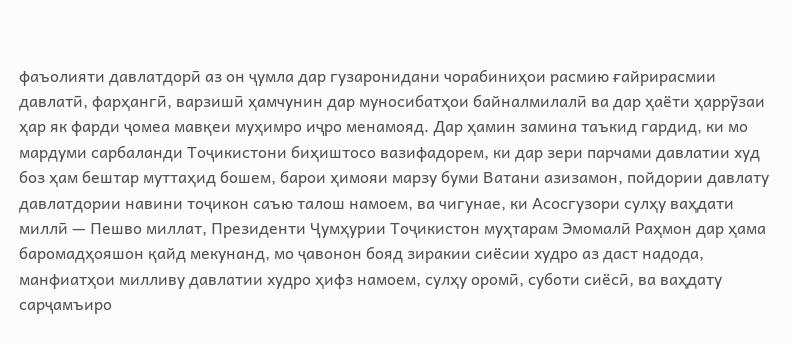фаъолияти давлатдорӣ аз он ҷумла дар гузаронидани чорабиниҳои расмию ғайрирасмии давлатӣ, фарҳангӣ, варзишӣ ҳамчунин дар муносибатҳои байналмилалӣ ва дар ҳаёти ҳаррӯзаи ҳар як фарди ҷомеа мавқеи муҳимро иҷро менамояд. Дар ҳамин замина таъкид гардид, ки мо мардуми сарбаланди Тоҷикистони биҳиштосо вазифадорем, ки дар зери парчами давлатии худ боз ҳам бештар муттаҳид бошем, барои ҳимояи марзу буми Ватани азизамон, пойдории давлату давлатдории навини тоҷикон саъю талош намоем, ва чигунае, ки Асосгузори сулҳу ваҳдати миллӣ — Пешво миллат, Президенти Ҷумҳурии Тоҷикистон муҳтарам Эмомалӣ Раҳмон дар ҳама баромадҳояшон қайд мекунанд, мо ҷавонон бояд зиракии сиёсии худро аз даст надода, манфиатҳои милливу давлатии худро ҳифз намоем, сулҳу оромӣ, суботи сиёсӣ, ва ваҳдату сарҷамъиро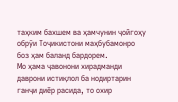таҳким бахшем ва ҳамчунин ҷойгоҳу обрӯи Тоҷикистони маҳбубамонро боз ҳам баланд бардорем.
Мо ҳама ҷавонони хирадманди даврони истиқлол ба нодиртарин ганҷи диёр расида, то охир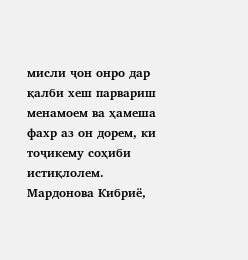мисли ҷон онро дар қалби хеш парвариш менамоем ва ҳамеша фахр аз он дорем, ки тоҷикему соҳиби истиқлолем.
Мардонова Кибриё,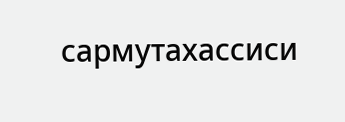сармутахассиси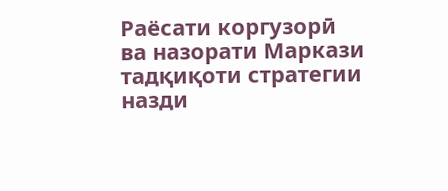Раёсати коргузорӣ
ва назорати Маркази тадқиқоти стратегии
назди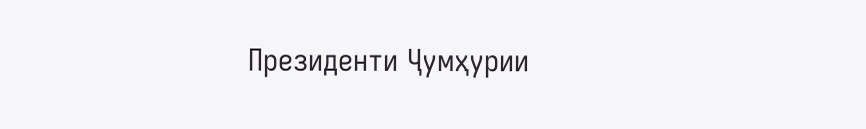Президенти Ҷумҳурии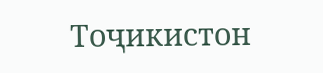Тоҷикистон